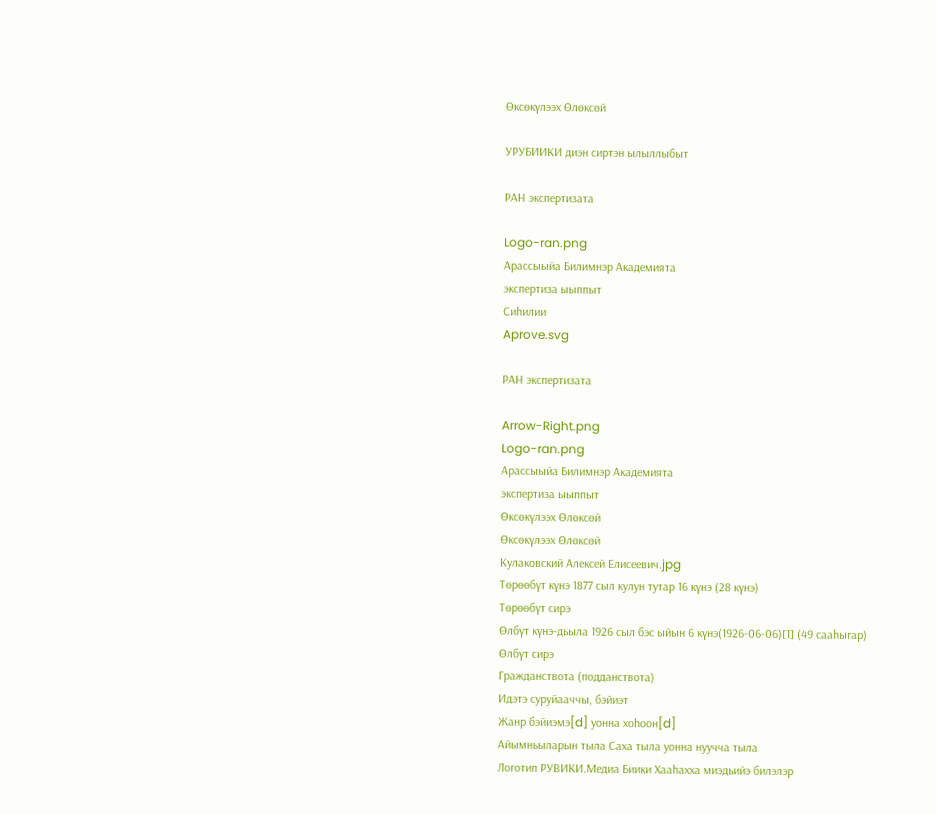Өксөкүлээх Өлөксөй

УРУБИИКИ диэн сиртэн ылыллыбыт

РАН экспертизата

Logo-ran.png
Арассыыйа Билимнэр Академията
экспертиза ыыппыт
Сиһилии
Aprove.svg

РАН экспертизата

Arrow-Right.png
Logo-ran.png
Арассыыйа Билимнэр Академията
экспертиза ыыппыт
Өксөкүлээх Өлөксөй
Өксөкүлээх Өлөксөй
Кулаковский Алексей Елисеевич.jpg
Төрөөбүт күнэ 1877 сыл кулун тутар 16 күнэ (28 күнэ)
Төрөөбүт сирэ
Өлбүт күнэ-дьыла 1926 сыл бэс ыйын 6 күнэ(1926-06-06)[1] (49 сааһыгар)
Өлбүт сирэ
Гражданствота (подданствота)
Идэтэ суруйааччы, бэйиэт
Жанр бэйиэмэ[d] уонна хоһоон[d]
Айымньыларын тыла Саха тыла уонна нуучча тыла
Логотип РУВИКИ.Медиа Биики Хааһахха миэдьийэ билэлэр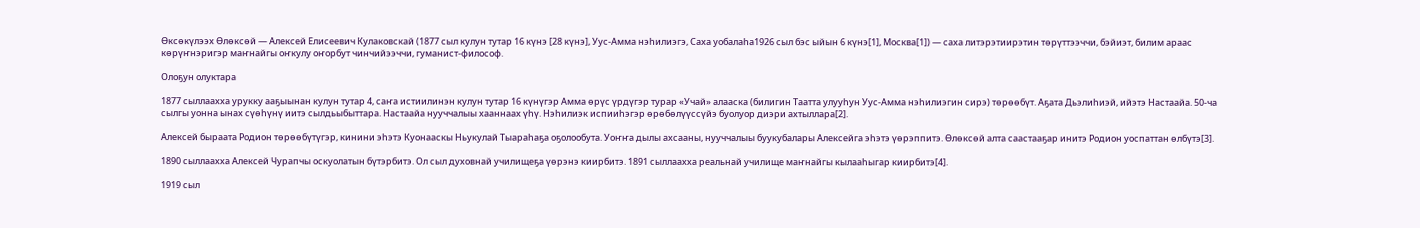Өксөкүлээх Өлөксөй — Алексей Елисеевич Кулаковскай (1877 сыл кулун тутар 16 күнэ [28 күнэ], Уус-Амма нэһилиэгэ, Саха уобалаһа1926 сыл бэс ыйын 6 күнэ[1], Москва[1]) — саха литэрэтиирэтин төрүттээччи, бэйиэт, билим араас көрүҥнэригэр маҥнайгы оҥкулу оҥорбут чинчийээччи, гуманист-философ.

Олоҕун олуктара

1877 сыллаахха урукку ааҕыынан кулун тутар 4, саҥа истиилинэн кулун тутар 16 күнүгэр Амма өрүс үрдүгэр турар «Учай» алааска (билигин Таатта улууһун Уус-Амма нэһилиэгин сирэ) төрөөбүт. Аҕата Дьэлиһиэй, ийэтэ Настаайа. 50-ча сылгы уонна ынах сүөһүнү иитэ сылдьыбыттара. Настаайа нууччалыы хааннаах үһү. Нэһилиэк испииһэгэр өрөбөлүүссүйэ буолуор диэри ахтыллара[2].

Алексей быраата Родион төрөөбүтүгэр, кинини эһэтэ Куонааскы Ньукулай Тыараһаҕа оҕолообута. Уоҥҥа дылы ахсааны, нууччалыы буукубалары Алексейга эһэтэ үөрэппитэ. Өлөксөй алта саастааҕар инитэ Родион уоспаттан өлбүтэ[3].

1890 сыллаахха Алексей Чурапчы оскуолатын бүтэрбитэ. Ол сыл духовнай училищеҕа үөрэнэ киирбитэ. 1891 сыллаахха реальнай училище маҥнайгы кылааһыгар киирбитэ[4].

1919 сыл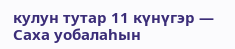кулун тутар 11 күнүгэр — Саха уобалаһын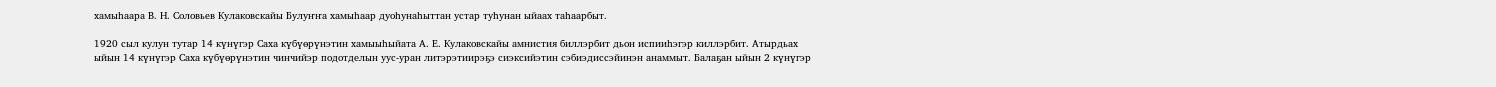хамыһаара В. Н. Соловьев Кулаковскайы Булуҥҥа хамыһаар дуоһунаһыттан устар туһунан ыйаах таһаарбыт.

1920 сыл кулун тутар 14 күнүгэр Саха күбүөрүнэтин хамыыһыйата А. Е. Кулаковскайы амнистия биллэрбит дьон испииһэгэр киллэрбит. Атырдьах ыйын 14 күнүгэр Саха күбүөрүнэтин чинчийэр подотделын уус-уран литэрэтиирэҕэ сиэксийэтин сэбиэдиссэйинэн анаммыт. Балаҕан ыйын 2 күнүгэр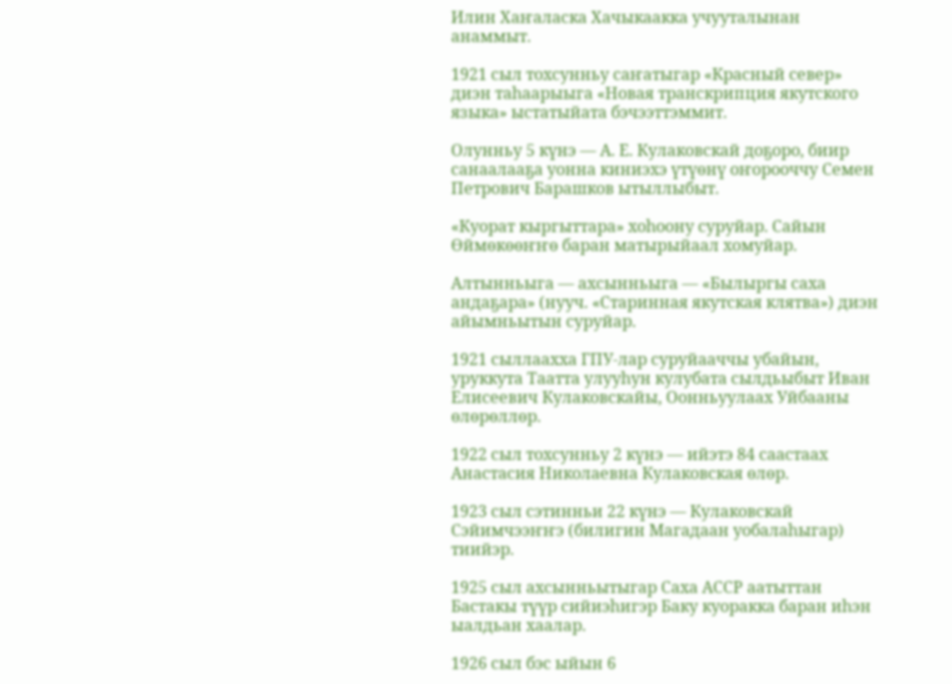Илин Хаҥаласка Хачыкаакка учууталынан анаммыт.

1921 сыл тохсунньу саҥатыгар «Красный север» диэн таһаарыыга «Новая транскрипция якутского языка» ыстатыйата бэчээттэммит.

Олунньу 5 күнэ — А. Е. Кулаковскай доҕоро, биир санаалааҕа уонна киниэхэ үтүөнү оҥорооччу Семен Петрович Барашков ытыллыбыт.

«Куорат кыргыттара» хоһоону суруйар. Сайын Өймөкөөҥҥө баран матырыйаал хомуйар.

Алтынньыга — ахсынньыга — «Былыргы саха андаҕара» (нууч. «Старинная якутская клятва») диэн айымньытын суруйар.

1921 сыллаахха ГПУ-лар суруйааччы убайын, уруккута Таатта улууһун кулубата сылдьыбыт Иван Елисеевич Кулаковскайы, Оонньуулаах Уйбааны өлөрөллөр.

1922 сыл тохсунньу 2 күнэ — ийэтэ 84 саастаах Анастасия Николаевна Кулаковская өлөр.

1923 сыл сэтинньи 22 күнэ — Кулаковскай Сэйимчээҥҥэ (билигин Магадаан уобалаһыгар) тиийэр.

1925 сыл ахсынньытыгар Саха АССР аатыттан Бастакы түүр сийиэһигэр Баку куоракка баран иһэн ыалдьан хаалар.

1926 сыл бэс ыйын 6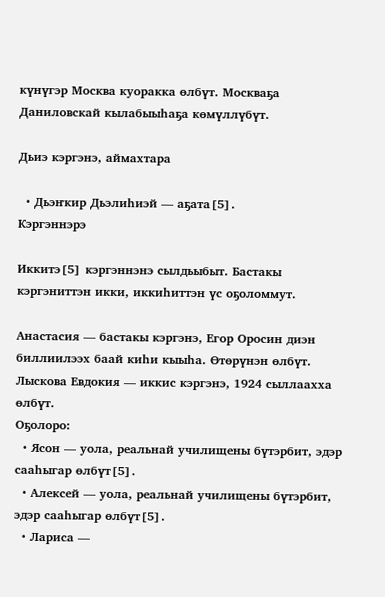күнүгэр Москва куоракка өлбүт. Москваҕа Даниловскай кылабыыһаҕа көмүллүбүт.

Дьиэ кэргэнэ, аймахтара

  • Дьэҥкир Дьэлиhиэй — аҕата[5].
Кэргэннэрэ

Иккитэ[5] кэргэннэнэ сылдьыбыт. Бастакы кэргэниттэн икки, иккиһиттэн үс оҕоломмут.

Анастасия — бастакы кэргэнэ, Егор Оросин диэн биллиилээх баай киһи кыыһа. Өтөрүнэн өлбүт.
Лыскова Евдокия — иккис кэргэнэ, 1924 сыллаахха өлбүт.
Оҕолоро:
  • Ясон — уола, реальнай училищены бүтэрбит, эдэр сааһыгар өлбүт[5].
  • Алексей — уола, реальнай училищены бүтэрбит, эдэр сааһыгар өлбүт[5].
  • Лариса —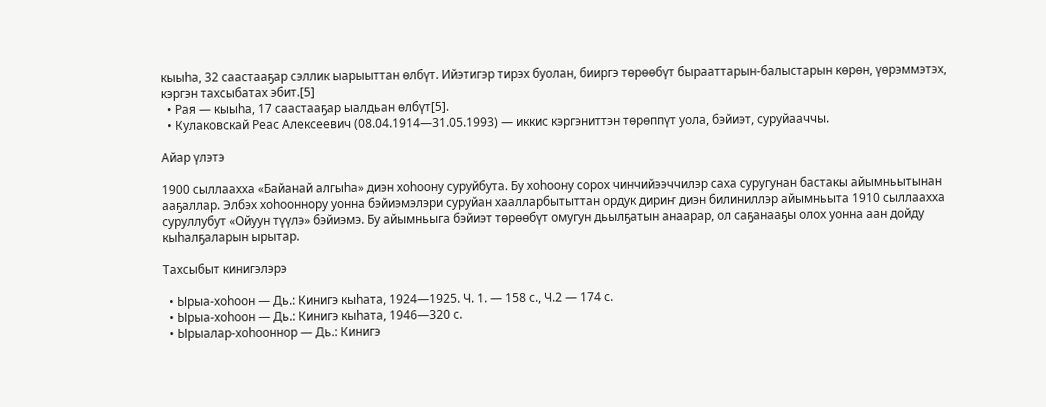кыыһа, 32 саастааҕар сэллик ыарыыттан өлбүт. Ийэтигэр тирэх буолан, бииргэ төрөөбүт бырааттарын-балыстарын көрөн, үөрэммэтэх, кэргэн тахсыбатах эбит.[5]
  • Рая — кыыһа, 17 саастааҕар ыалдьан өлбүт[5].
  • Кулаковскай Реас Алексеевич (08.04.1914—31.05.1993) — иккис кэргэниттэн төрөппүт уола, бэйиэт, суруйааччы.

Айар үлэтэ

1900 сыллаахха «Байанай алгыһа» диэн хоһоону суруйбута. Бу хоһоону сорох чинчийээччилэр саха суругунан бастакы айымньытынан ааҕаллар. Элбэх хоһооннору уонна бэйиэмэлэри суруйан хаалларбытыттан ордук дириҥ диэн билиниллэр айымньыта 1910 сыллаахха суруллубут «Ойуун түүлэ» бэйиэмэ. Бу айымньыга бэйиэт төрөөбүт омугун дьылҕатын анаарар, ол саҕанааҕы олох уонна аан дойду кыһалҕаларын ырытар.

Тахсыбыт кинигэлэрэ

  • Ырыа-хоһоон — Дь.: Кинигэ кыһата, 1924—1925. Ч. 1. — 158 с., Ч.2 — 174 с.
  • Ырыа-хоһоон — Дь.: Кинигэ кыһата, 1946—320 с.
  • Ырыалар-хоһооннор — Дь.: Кинигэ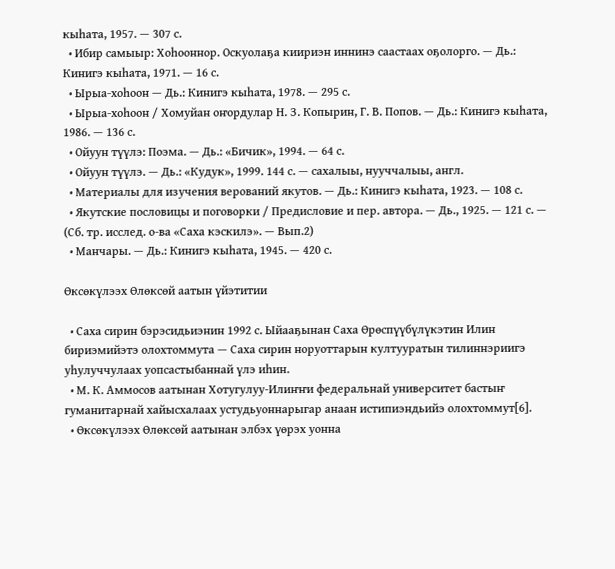кыһата, 1957. — 307 с.
  • Ибир самыыр: Хоһооннор. Оскуолаҕа киириэн иннинэ саастаах оҕолорго. — Дь.: Кинигэ кыһата, 1971. — 16 с.
  • Ырыа-хоһоон — Дь.: Кинигэ кыһата, 1978. — 295 с.
  • Ырыа-хоһоон / Хомуйан оҥордулар Н. З. Копырин, Г. В. Попов. — Дь.: Кинигэ кыһата, 1986. — 136 с.
  • Ойуун түүлэ: Поэма. — Дь.: «Бичик», 1994. — 64 с.
  • Ойуун түүлэ. — Дь.: «Кудук», 1999. 144 с. — сахалыы, нууччалыы, англ.
  • Материалы для изучения верований якутов. — Дь.: Кинигэ кыһата, 1923. — 108 с.
  • Якутские пословицы и поговорки / Предисловие и пер. автора. — Дь., 1925. — 121 с. — (Сб. тр. исслед. о-ва «Саха кэскилэ». — Вып.2)
  • Манчары. — Дь.: Кинигэ кыһата, 1945. — 420 с.

Өксөкүлээх Өлөксөй аатын үйэтитии

  • Саха сирин бэрэсидьиэнин 1992 с. Ыйааҕынан Саха Өрөспүүбүлүкэтин Илин бириэмийэтэ олохтоммута — Саха сирин норуоттарын култууратын тилиннэриигэ уһулуччулаах уопсастыбаннай үлэ иһин.
  • М. К. Аммосов аатынан Хотугулуу-Илиҥҥи федеральнай университет бастыҥ гуманитарнай хайысхалаах устудьуоннарыгар анаан истипиэндьийэ олохтоммут[6].
  • Өксөкүлээх Өлөксөй аатынан элбэх үөрэх уонна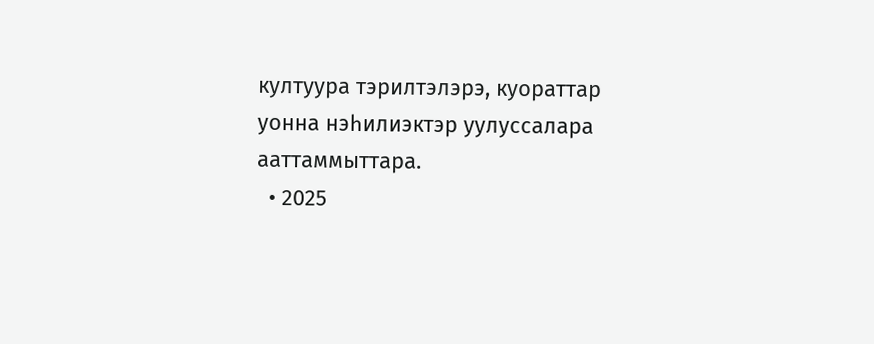култуура тэрилтэлэрэ, куораттар уонна нэһилиэктэр уулуссалара ааттаммыттара.
  • 2025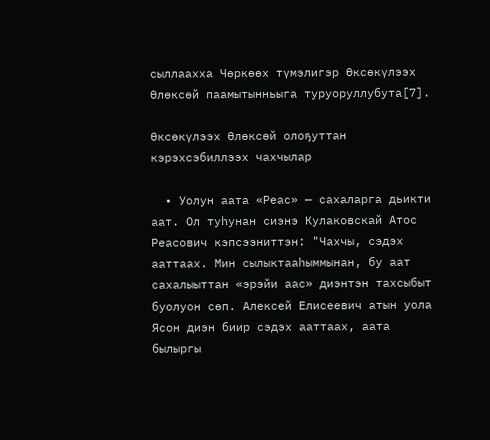сыллаахха Чөркөөх түмэлигэр Өксөкүлээх Өлөксөй паамытынньыга туруоруллубута[7].

Өксөкүлээх Өлөксөй олоҕуттан кэрэхсэбиллээх чахчылар

  • Уолун аата «Реас» — сахаларга дьикти аат. Ол туһунан сиэнэ Кулаковскай Атос Реасович кэпсээниттэн: "Чахчы, сэдэх ааттаах. Мин сылыктааһыммынан, бу аат сахалыыттан «эрэйи аас» диэнтэн тахсыбыт буолуон сөп. Алексей Елисеевич атын уола Ясон диэн биир сэдэх ааттаах, аата былыргы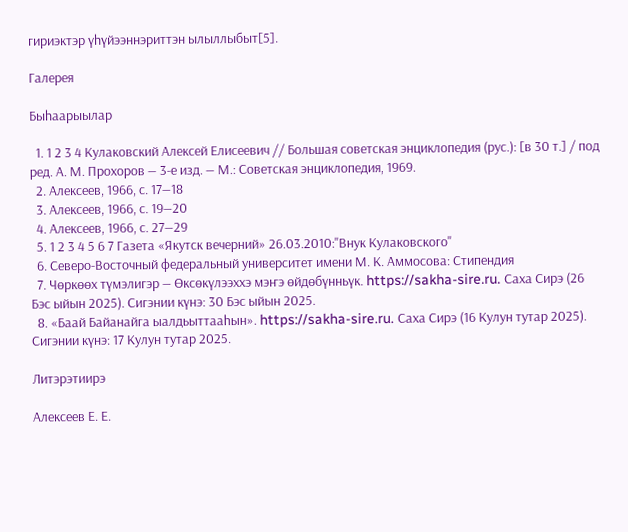гириэктэр үһүйээннэриттэн ылыллыбыт[5].

Галерея

Быһаарыылар

  1. 1 2 3 4 Кулаковский Алексей Елисеевич // Большая советская энциклопедия (рус.): [в 30 т.] / под ред. А. М. Прохоров — 3-е изд. — М.: Советская энциклопедия, 1969.
  2. Алексеев, 1966, с. 17—18
  3. Алексеев, 1966, с. 19—20
  4. Алексеев, 1966, с. 27—29
  5. 1 2 3 4 5 6 7 Газета «Якутск вечерний» 26.03.2010:"Внук Кулаковского"
  6. Северо-Восточный федеральный университет имени М. К. Аммосова: Стипендия
  7. Чөркөөх түмэлигэр — Өксөкүлээххэ мэҥэ өйдөбүнньүк. https://sakha-sire.ru. Саха Сирэ (26 Бэс ыйын 2025). Сигэнии күнэ: 30 Бэс ыйын 2025.
  8. «Баай Байанайга ыалдьыттааһын». https://sakha-sire.ru. Саха Сирэ (16 Кулун тутар 2025). Сигэнии күнэ: 17 Кулун тутар 2025.

Литэрэтиирэ

Алексеев Е. Е.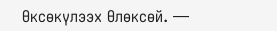Өксөкүлээх Өлөксөй. —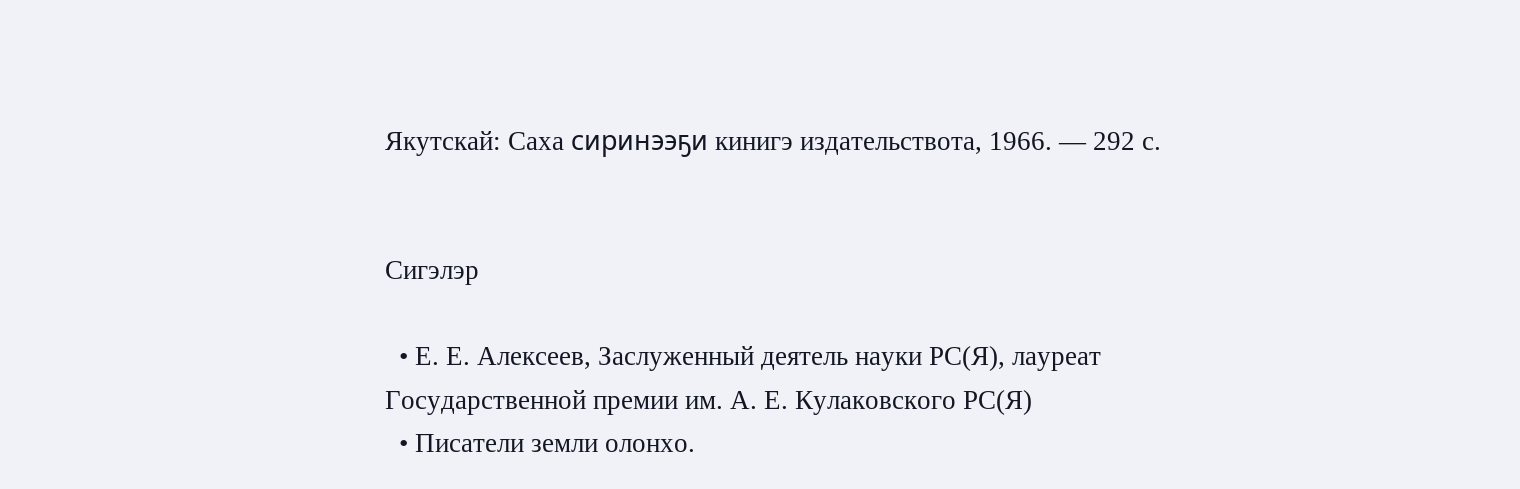Якутскай: Саха сиринээҕи кинигэ издательствота, 1966. — 292 с.


Сигэлэр

  • Е. Е. Алексеев, Заслуженный деятель науки РС(Я), лауреат Государственной премии им. А. Е. Кулаковского РС(Я)
  • Писатели земли олонхо.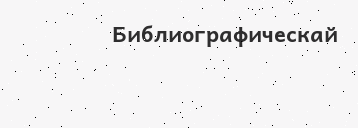Библиографическай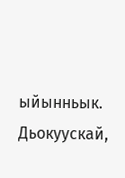ыйынньык. Дьокуускай,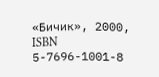«Бичик», 2000, ISBN 5-7696-1001-8